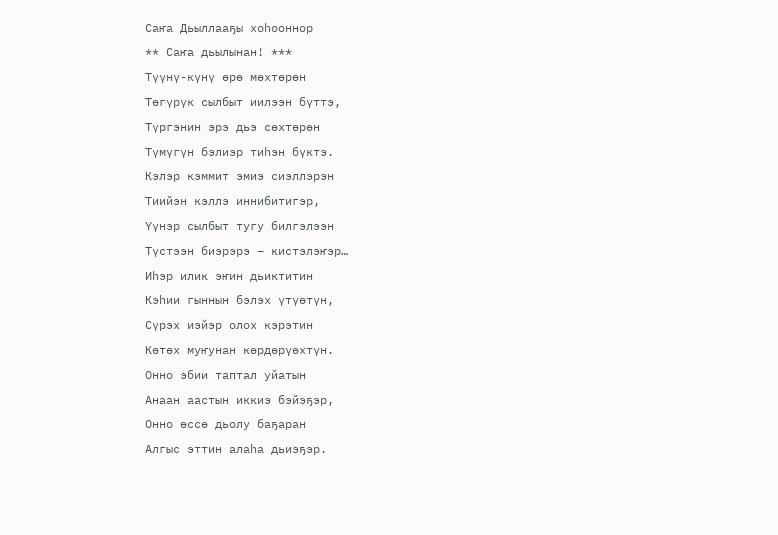Саҥа Дьыллааҕы хоһооннор
** Саҥа дьылынан! ***
Түүнү-күнү өрө мөхтөрөн
Төгүрүк сылбыт иилээн бүттэ,
Түргэнин эрэ дьэ сөхтөрөн
Түмүгүн бэлиэр тиһэн бүктэ.
Кэлэр кэммит эмиэ сиэллэрэн
Тиийэн кэллэ иннибитигэр,
Үүнэр сылбыт тугу билгэлээн
Түстээн биэрэрэ – кистэлэҥэр…
Иһэр илик эҥин дьиктитин
Кэһии гыннын бэлэх үтүөтүн,
Сүрэх иэйэр олох кэрэтин
Көтөх муҥунан көрдөрүөхтүн.
Онно эбии таптал уйатын
Анаан аастын иккиэ бэйэҕэр,
Онно өссө дьолу баҕаран
Алгыс эттин алаһа дьиэҕэр.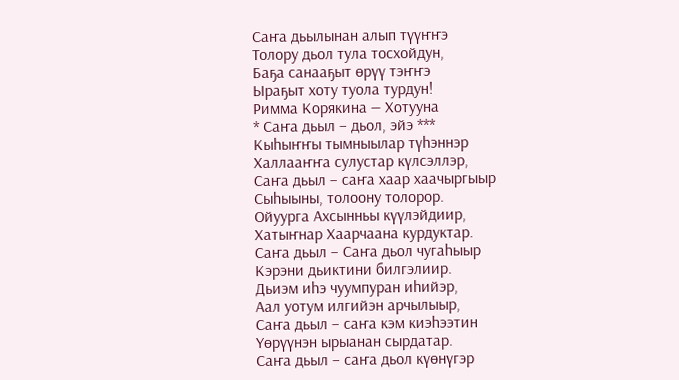Саҥа дьылынан алып түүҥҥэ
Толору дьол тула тосхойдун,
Баҕа санааҕыт өрүү тэҥҥэ
Ыраҕыт хоту туола турдун!
Римма Корякина — Хотууна
* Саҥа дьыл – дьол, эйэ ***
Кыһыҥҥы тымныылар түһэннэр
Халлааҥҥа сулустар күлсэллэр,
Саҥа дьыл – саҥа хаар хаачыргыыр
Сыһыыны, толоону толорор.
Ойуурга Ахсынньы күүлэйдиир,
Хатыҥнар Хаарчаана курдуктар.
Саҥа дьыл – Саҥа дьол чугаһыыр
Кэрэни дьиктини билгэлиир.
Дьиэм иһэ чуумпуран иһийэр,
Аал уотум илгийэн арчылыыр,
Саҥа дьыл – саҥа кэм киэһээтин
Үөрүүнэн ырыанан сырдатар.
Саҥа дьыл – саҥа дьол күөнүгэр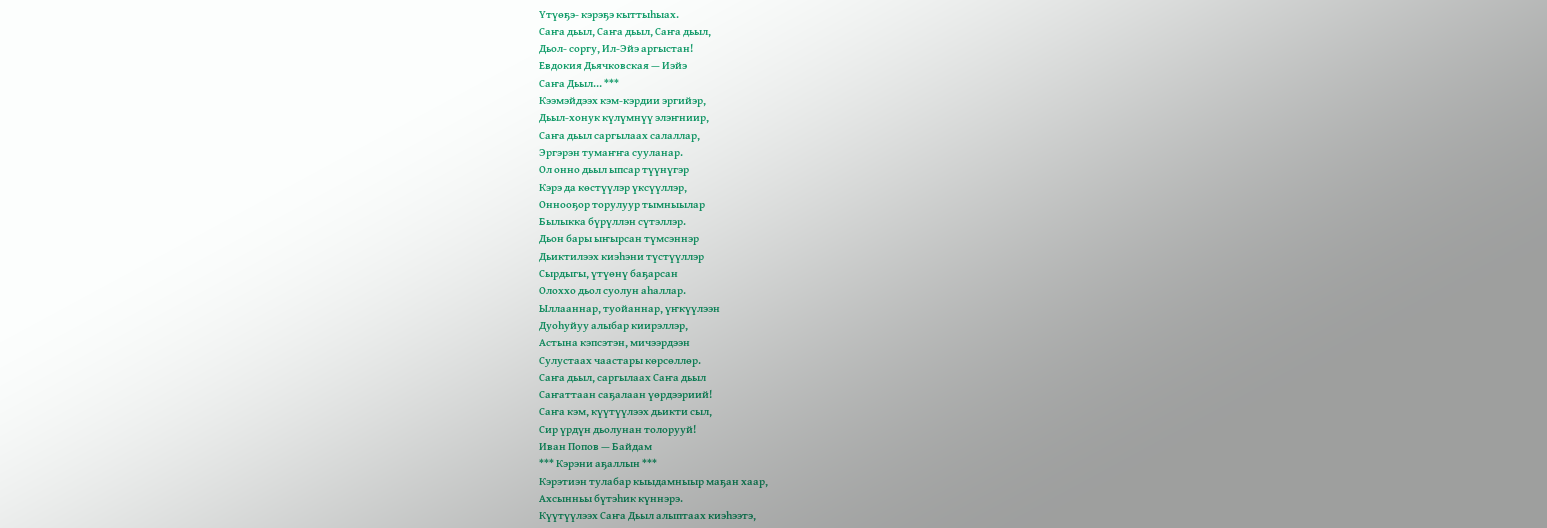Үтүөҕэ- кэрэҕэ кыттыһыах.
Саҥа дьыл, Саҥа дьыл, Саҥа дьыл,
Дьол- соргу, Ил-Эйэ аргыстан!
Евдокия Дьячковская — Иэйэ
Саҥа Дьыл… ***
Кээмэйдээх кэм-кэрдии эргийэр,
Дьыл-хонук күлүмнүү элэҥниир,
Саҥа дьыл саргылаах салаллар,
Эргэрэн тумаҥҥа сууланар.
Ол онно дьыл ыпсар түүнүгэр
Кэрэ да көстүүлэр үксүүллэр,
Оннооҕор торулуур тымныылар
Былыкка бүрүллэн сүтэллэр.
Дьон бары ыҥырсан түмсэннэр
Дьиктилээх киэһэни түстүүллэр
Сырдыгы, үтүөнү баҕарсан
Олоххо дьол суолун аһаллар.
Ыллааннар, туойаннар, үҥкүүлээн
Дуоһуйуу алыбар киирэллэр,
Астына кэпсэтэн, мичээрдээн
Сулустаах чаастары көрсөллөр.
Саҥа дьыл, саргылаах Саҥа дьыл
Саҥаттаан саҕалаан үөрдээриий!
Саҥа кэм, күүтүүлээх дьикти сыл,
Сир үрдүн дьолунан толорууй!
Иван Попов — Байдам
*** Кэрэни аҕаллын ***
Кэрэтиэн тулабар кыыдамныыр маҕан хаар,
Ахсынньы бүтэhик күннэрэ.
Күүтүүлээх Саҥа Дьыл алыптаах киэhээтэ,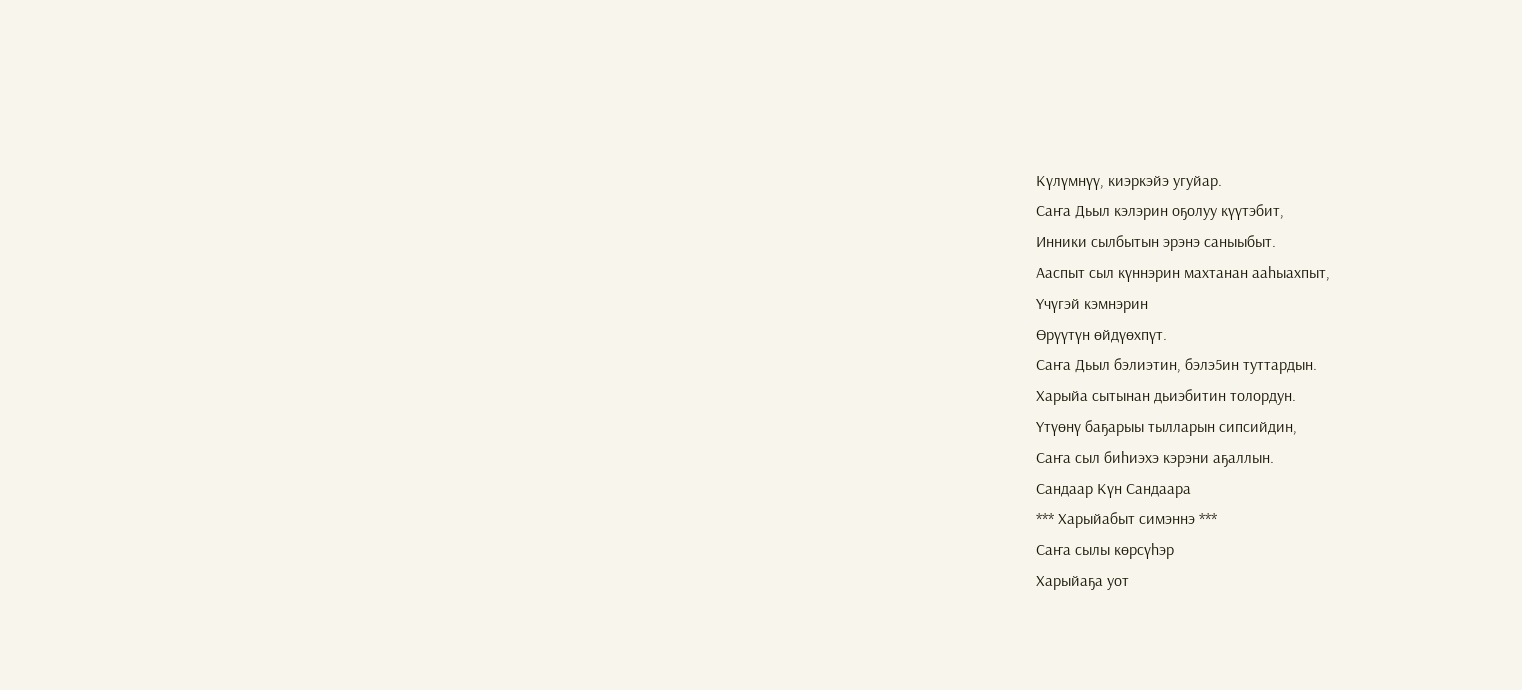Күлүмнүү, киэркэйэ угуйар.
Саҥа Дьыл кэлэрин оҕолуу күүтэбит,
Инники сылбытын эрэнэ саныыбыт.
Ааспыт сыл күннэрин махтанан ааhыахпыт,
Үчүгэй кэмнэрин
Өрүүтүн өйдүөхпүт.
Саҥа Дьыл бэлиэтин, бэлэ5ин туттардын.
Харыйа сытынан дьиэбитин толордун.
Үтүөнү баҕарыы тылларын сипсийдин,
Саҥа сыл биhиэхэ кэрэни аҕаллын.
Сандаар Күн Сандаара
*** Харыйабыт симэннэ ***
Саҥа сылы көрсүһэр
Харыйаҕа уот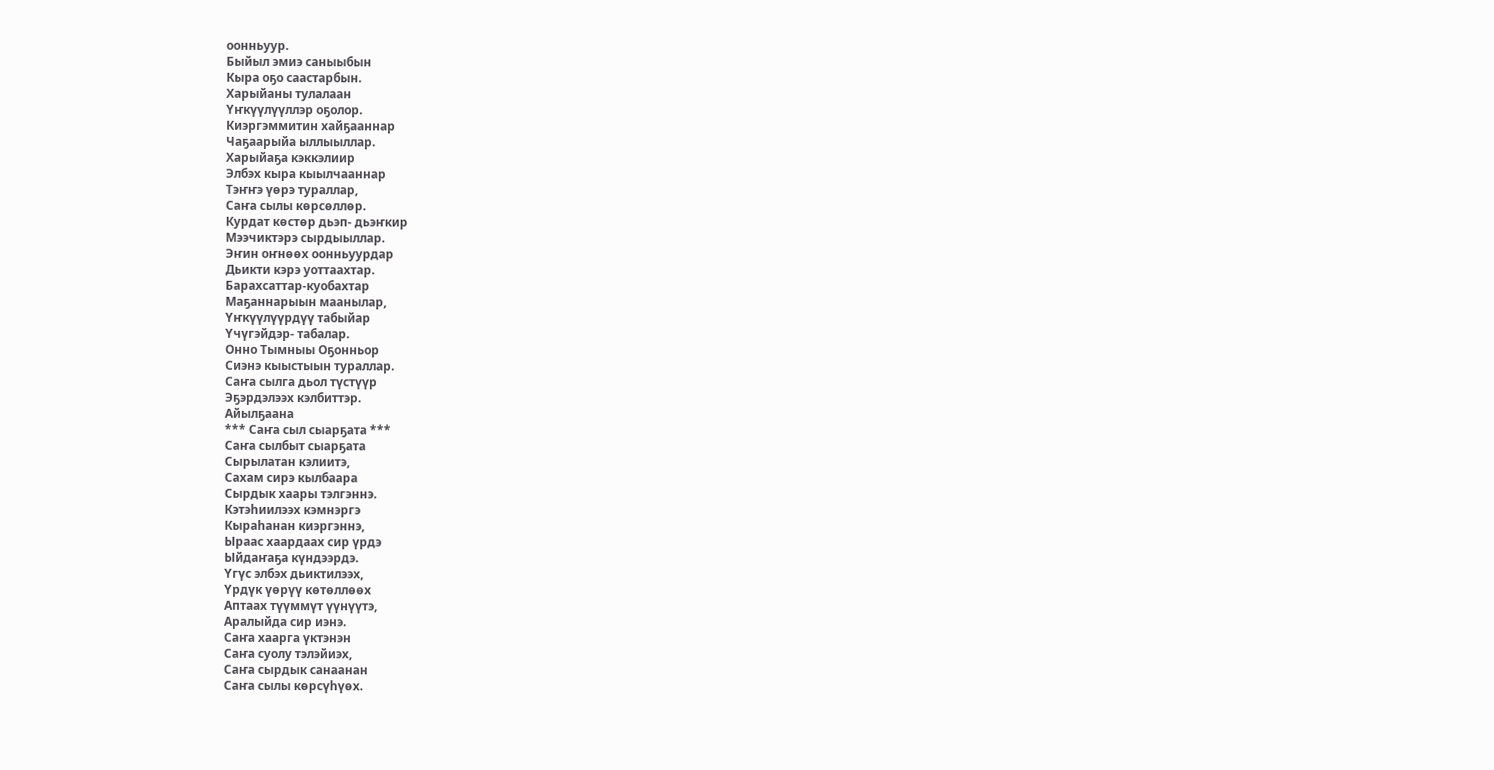оонньуур.
Быйыл эмиэ саныыбын
Кыра оҕо саастарбын.
Харыйаны тулалаан
Үҥкүүлүүллэр оҕолор.
Киэргэммитин хайҕааннар
Чаҕаарыйа ыллыыллар.
Харыйаҕа кэккэлиир
Элбэх кыра кыылчааннар
Тэҥҥэ үөрэ тураллар,
Саҥа сылы көрсөллөр.
Курдат көстөр дьэп- дьэҥкир
Мээчиктэрэ сырдыыллар.
Эҥин оҥнөөх оонньуурдар
Дьикти кэрэ уоттаахтар.
Барахсаттар-куобахтар
Маҕаннарыын маанылар,
Үҥкүүлүүрдүү табыйар
Үчүгэйдэр- табалар.
Онно Тымныы Оҕонньор
Сиэнэ кыыстыын тураллар.
Саҥа сылга дьол түстүүр
Эҕэрдэлээх кэлбиттэр.
Айылҕаана
*** Саҥа сыл сыарҕата ***
Саҥа сылбыт сыарҕата
Сырылатан кэлиитэ,
Сахам сирэ кылбаара
Сырдык хаары тэлгэннэ.
Кэтэһиилээх кэмнэргэ
Кыраһанан киэргэннэ,
Ыраас хаардаах сир үрдэ
Ыйдаҥаҕа күндээрдэ.
Үгүс элбэх дьиктилээх,
Үрдүк үөрүү көтөллөөх
Аптаах түүммүт үүнүүтэ,
Аралыйда сир иэнэ.
Саҥа хаарга үктэнэн
Саҥа суолу тэлэйиэх,
Саҥа сырдык санаанан
Саҥа сылы көрсүһүөх.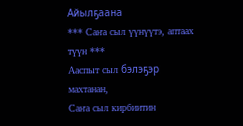Айылҕаана
*** Саҥа сыл үүнүүтэ, аптаах түүн ***
Ааспыт сыл бэлэҕэр махтанан,
Саҥа сыл кирбиитин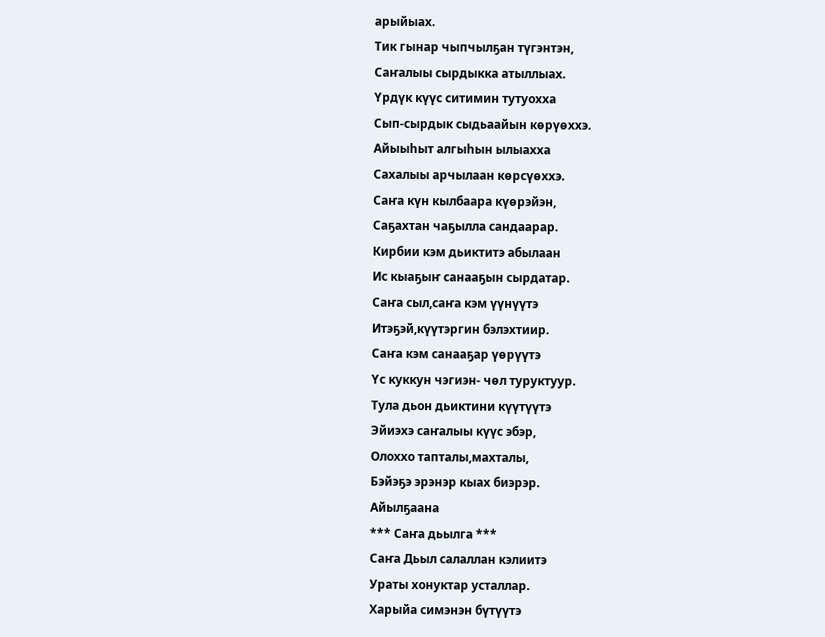арыйыах.
Тик гынар чыпчылҕан түгэнтэн,
Саҥалыы сырдыкка атыллыах.
Үрдүк күүс ситимин тутуохха
Сып-сырдык сыдьаайын көрүөххэ.
Айыыһыт алгыһын ылыахха
Сахалыы арчылаан көрсүөххэ.
Саҥа күн кылбаара күөрэйэн,
Саҕахтан чаҕылла сандаарар.
Кирбии кэм дьиктитэ абылаан
Ис кыаҕыҥ санааҕын сырдатар.
Саҥа сыл,саҥа кэм үүнүүтэ
Итэҕэй,күүтэргин бэлэхтиир.
Саҥа кэм санааҕар үөрүүтэ
Үс куккун чэгиэн- чөл туруктуур.
Тула дьон дьиктини күүтүүтэ
Эйиэхэ саҥалыы күүс эбэр,
Олоххо тапталы,махталы,
Бэйэҕэ эрэнэр кыах биэрэр.
Айылҕаана
*** Саҥа дьылга ***
Саҥа Дьыл салаллан кэлиитэ
Ураты хонуктар усталлар.
Харыйа симэнэн бүтүүтэ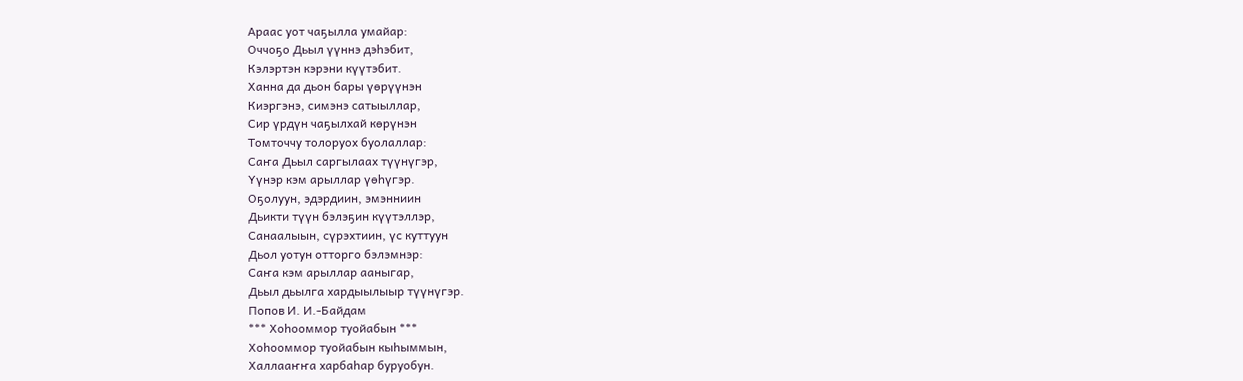Араас уот чаҕылла умайар:
Оччоҕо Дьыл үүннэ дэһэбит,
Кэлэртэн кэрэни күүтэбит.
Ханна да дьон бары үөрүүнэн
Киэргэнэ, симэнэ сатыыллар,
Сир үрдүн чаҕылхай көрүнэн
Томточчу толоруох буолаллар:
Саҥа Дьыл саргылаах түүнүгэр,
Үүнэр кэм арыллар үөһүгэр.
Оҕолуун, эдэрдиин, эмэнниин
Дьикти түүн бэлэҕин күүтэллэр,
Санаалыын, сүрэхтиин, үс куттуун
Дьол уотун отторго бэлэмнэр:
Саҥа кэм арыллар ааныгар,
Дьыл дьылга хардыылыыр түүнүгэр.
Попов И. И.-Байдам
*** Хоһооммор туойабын ***
Хоһооммор туойабын кыһыммын,
Халлааҥҥа харбаһар буруобун.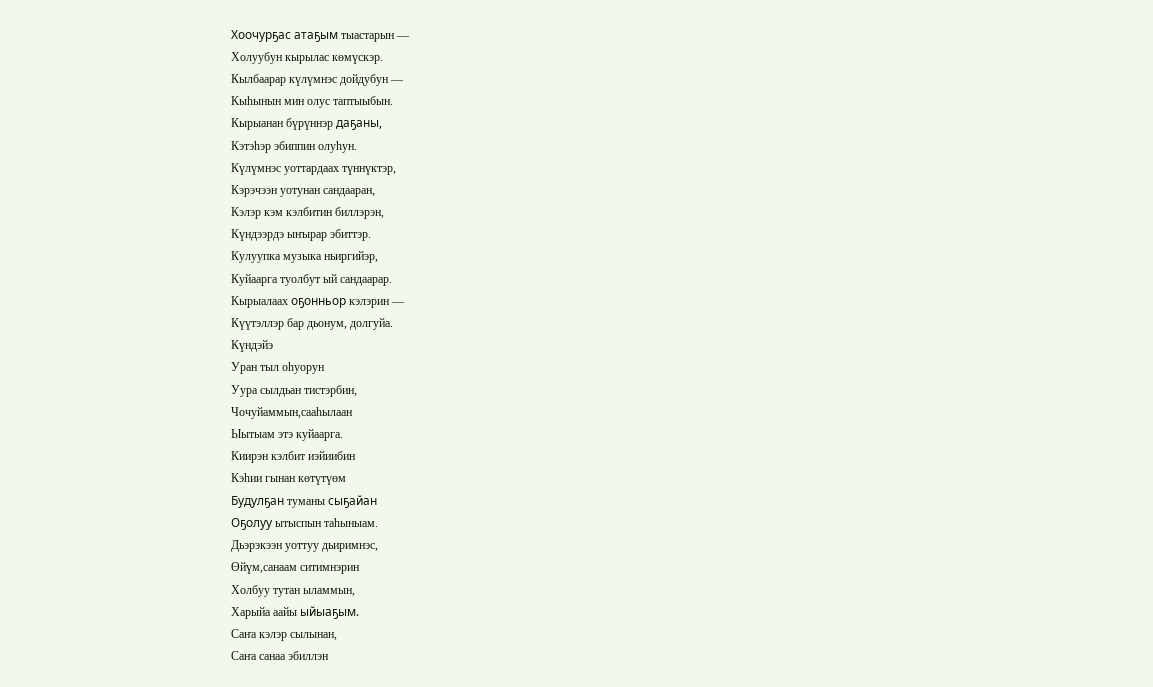Хоочурҕас атаҕым тыастарын —
Холуубун кырылас көмүскэр.
Кылбаарар күлүмнэс дойдубун —
Кыһынын мин олус таптыыбын.
Кырыанан бүрүннэр даҕаны,
Кэтэһэр эбиппин олуһун.
Күлүмнэс уоттардаах түннүктэр,
Кэрэчээн уотунан сандааран,
Кэлэр кэм кэлбитин биллэрэн,
Күндээрдэ ыҥырар эбиттэр.
Кулуупка музыка ньиргийэр,
Куйаарга туолбут ый сандаарар.
Кырыалаах оҕонньор кэлэрин —
Күүтэллэр бар дьонум, долгуйа.
Күндэйэ
Уран тыл оһуорун
Уура сылдьан тистэрбин,
Чочуйаммын,сааһылаан
Ыытыам этэ куйаарга.
Киирэн кэлбит иэйиибин
Кэһии гынан көтүтүөм
Будулҕан туманы сыҕайан
Оҕолуу ытыспын таһыныам.
Дьэрэкээн уоттуу дьиримнэс,
Өйүм,санаам ситимнэрин
Холбуу тутан ыламмын,
Харыйа аайы ыйыаҕым.
Саҥа кэлэр сылынан,
Саҥа санаа эбиллэн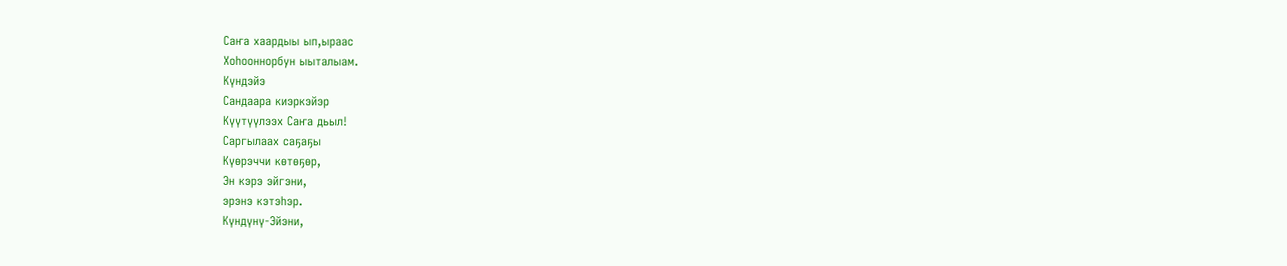Саҥа хаардыы ып,ыраас
Хоһооннорбун ыыталыам.
Күндэйэ
Сандаара киэркэйэр
Күүтүүлээх Саҥа дьыл!
Саргылаах саҕаҕы
Күөрэччи көтөҕөр,
Эн кэрэ эйгэни,
эрэнэ кэтэһэр.
Күндүнү-Эйэни,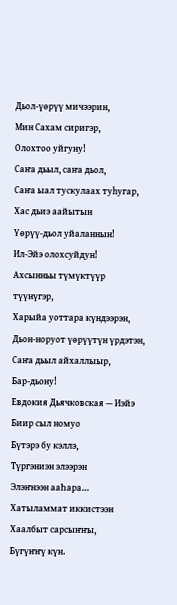Дьол-үөрүү мичээрин,
Мин Сахам сиригэр,
Олохтоо уйгуну!
Саҥа дьыл, саҥа дьол,
Саҥа ыал тускулаах туһугар,
Хас дьиэ аайытын
Үөрүү-дьол уйаланнын!
Ил-Эйэ олохсуйдун!
Ахсынньы түмүктүүр түүнүгэр,
Харыйа уоттара күндээрэн,
Дьон-норуот үөрүүтүн үрдэтэн,
Саҥа дьыл айхаллыыр,
Бар-дьону!
Евдокия Дьячковская — Иэйэ
Биир сыл номуо
Бүтэрэ бу кэллэ,
Түргэниэн элээрэн
Элэҥнээн ааҺара…
Хатыламмат иккистээн
Хаалбыт сарсыҥҥы,
Бүгүҥҥү күн.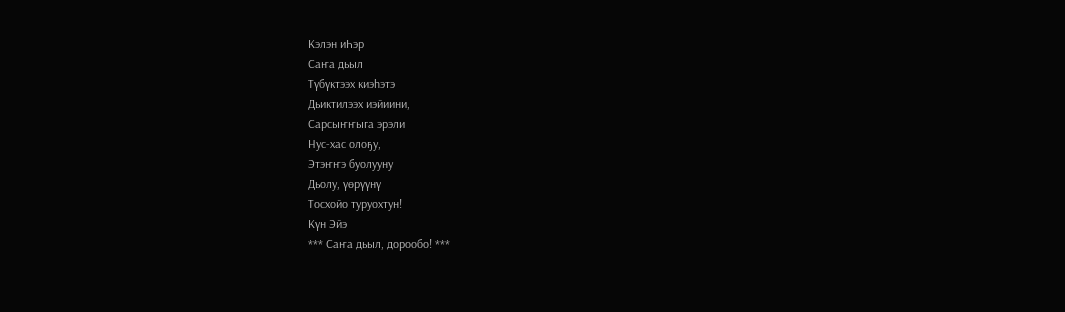Кэлэн иҺэр
Саҥа дьыл
Түбүктээх киэһэтэ
Дьиктилээх иэйиини,
Сарсыҥҥыга эрэли
Нус-хас олоҕу,
Этэҥҥэ буолууну
Дьолу, үөрүүнү
Тосхойо туруохтун!
Күн Эйэ
*** Саҥа дьыл, дорообо! ***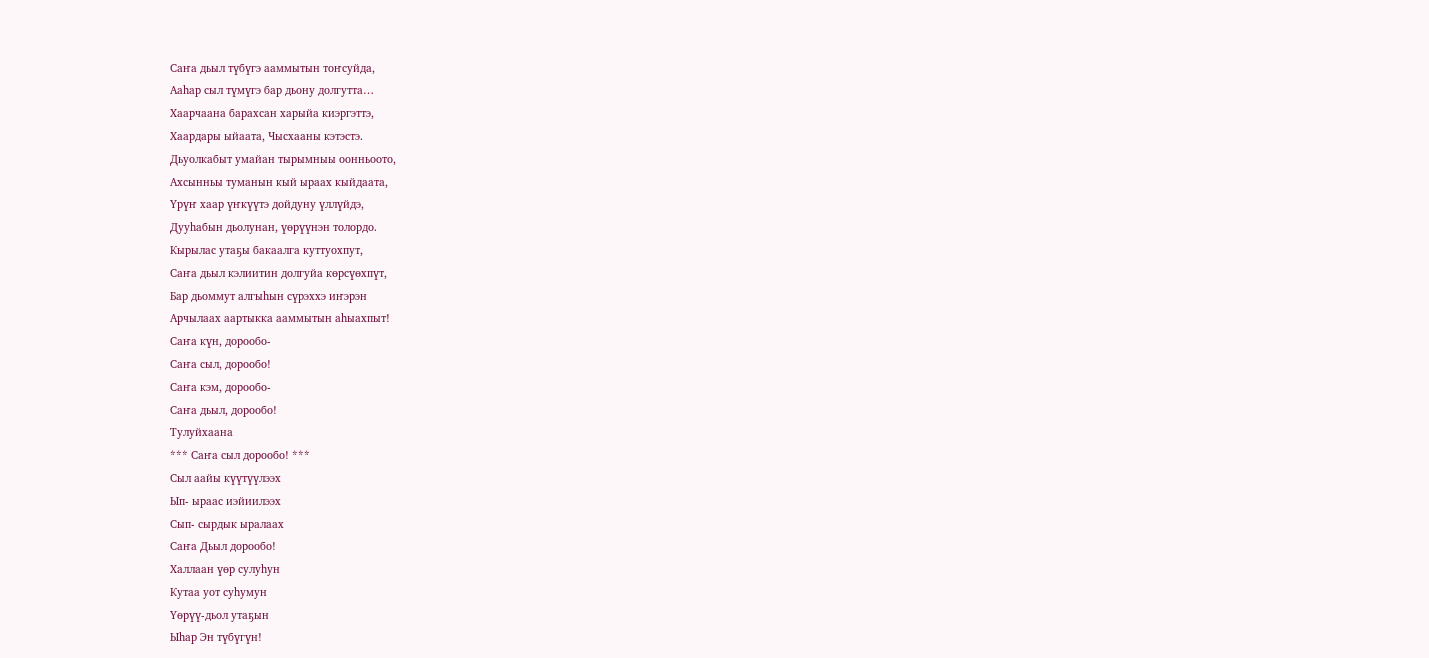Саҥа дьыл түбүгэ ааммытын тоҥсуйда,
Ааһар сыл түмүгэ бар дьону долгутта…
Хаарчаана барахсан харыйа киэргэттэ,
Хаардары ыйаата, Чысхааны кэтэстэ.
Дьуолкабыт умайан тырымныы оонньоото,
Ахсынньы туманын кый ыраах кыйдаата,
Үрүҥ хаар үҥкүүтэ дойдуну үллүйдэ,
Дууһабын дьолунан, үөрүүнэн толордо.
Кырылас утаҕы бакаалга куттуохпут,
Саҥа дьыл кэлиитин долгуйа көрсүөхпүт,
Бар дьоммут алгыһын сүрэххэ иҥэрэн
Арчылаах аартыкка ааммытын аһыахпыт!
Саҥа күн, дорообо-
Саҥа сыл, дорообо!
Саҥа кэм, дорообо-
Саҥа дьыл, дорообо!
Тулуйхаана
*** Саҥа сыл дорообо! ***
Сыл аайы күүтүүлээх
Ып- ыраас иэйиилээх
Сып- сырдык ыралаах
Саҥа Дьыл дорообо!
Халлаан үөр сулуһун
Кутаа уот суһумун
Үөрүү-дьол утаҕын
Ыһар Эн түбүгүн!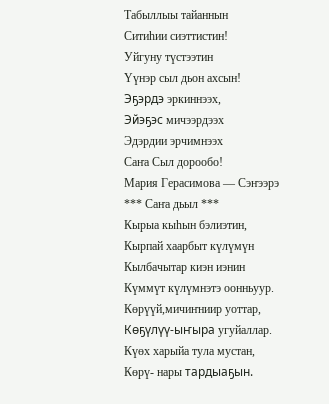Табыллыы тайаннын
Ситиһии сиэттистин!
Уйгуну түстээтин
Үүнэр сыл дьон ахсын!
Эҕэрдэ эркиннээх,
Эйэҕэс мичээрдээх
Эдэрдии эрчимнээх
Саҥа Сыл дорообо!
Мария Герасимова — Сэҥээрэ
*** Саҥа дьыл ***
Кырыа кыһын бэлиэтин,
Кырпай хаарбыт күлүмүн
Кылбачытар киэн иэнин
Күммүт күлүмнэтэ оонньуур.
Көрүүй,мичиҥниир уоттар,
Көҕүлүү-ыҥыра угуйаллар.
Күөх харыйа тула мустан,
Көрү- нары тардыаҕын.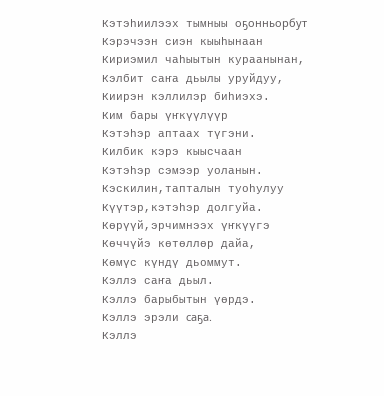Кэтэһиилээх тымныы оҕонньорбут
Кэрэчээн сиэн кыыһынаан
Кириэмил чаһыытын кураанынан,
Кэлбит саҥа дьылы уруйдуу,
Киирэн кэллилэр биһиэхэ.
Ким бары үҥкүүлүүр
Кэтэһэр аптаах түгэни.
Килбик кэрэ кыысчаан
Кэтэһэр сэмээр уоланын.
Кэскилин,тапталын туоһулуу
Күүтэр,кэтэһэр долгуйа.
Көрүүй,эрчимнээх үҥкүүгэ
Көччүйэ көтөллөр дайа,
Көмүс күндү дьоммут.
Кэллэ саҥа дьыл.
Кэллэ барыбытын үөрдэ.
Кэллэ эрэли саҕа.
Кэллэ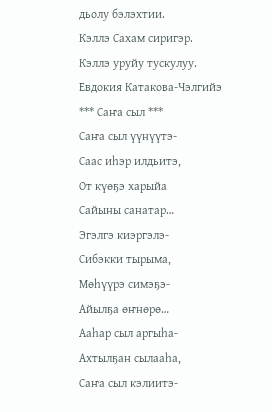дьолу бэлэхтии.
Кэллэ Сахам сиригэр.
Кэллэ уруйу тускулуу.
Евдокия Катакова-Чэлгийэ
*** Саҥа сыл ***
Саҥа сыл үүнүүтэ-
Саас иһэр илдьитэ,
От күөҕэ харыйа
Сайыны санатар…
Эгэлгэ киэргэлэ-
Сибэкки тырыма,
Мөһүүрэ симэҕэ-
Айылҕа өҥнөрө…
Ааһар сыл аргыһа-
Ахтылҕан сылааһа,
Саҥа сыл кэлиитэ-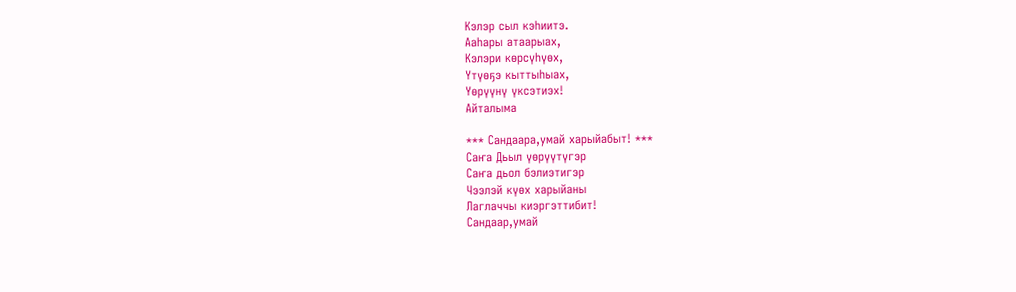Кэлэр сыл кэһиитэ.
Ааһары атаарыах,
Кэлэри көрсүһүөх,
Үтүөҕэ кыттыһыах,
Үөрүүнү үксэтиэх!
Айталыма

*** Сандаара,умай харыйабыт! ***
Саҥа Дьыл үөрүүтүгэр
Саҥа дьол бэлиэтигэр
Чээлэй күөх харыйаны
Лаглаччы киэргэттибит!
Сандаар,умай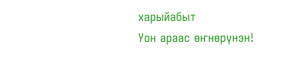харыйабыт
Уон араас өҥнөрүнэн!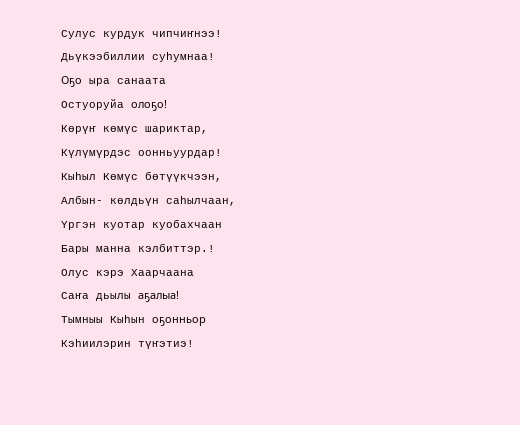Сулус курдук чипчиҥнээ!
Дьүкээбиллии суһумнаа!
Оҕо ыра санаата
Остуоруйа олоҕо!
Көрүҥ көмүс шариктар,
Күлүмүрдэс оонньуурдар!
Кыһыл Көмүс бөтүүкчээн,
Албын- көлдьүн саһылчаан,
Үргэн куотар куобахчаан
Бары манна кэлбиттэр.!
Олус кэрэ Хаарчаана
Саҥа дьылы аҕалыа!
Тымныы Кыһын оҕонньор
Кэһиилэрин түҥэтиэ!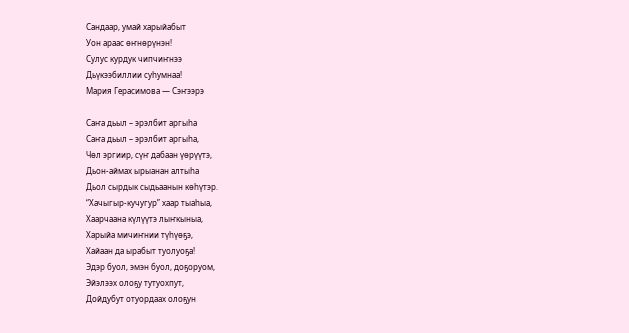Сандаар, умай харыйабыт
Уон араас өҥнөрүнэн!
Сулус курдук чипчиҥнээ
Дьүкээбиллии суһумнаа!
Мария Герасимова — Сэҥээрэ

Саҥа дьыл – эрэлбит аргыһа
Саҥа дьыл – эрэлбит аргыһа,
Чөл эргиир, сүҥ дабаан үөрүүтэ,
Дьон-аймах ырыанан алтыһа
Дьол сырдык сыдьаанын көһүтэр.
“Хачыгыр-кучугур” хаар тыаһыа,
Хаарчаана күлүүтэ лыҥкыныа,
Харыйа мичиҥнии түһүөҕэ,
Хайаан да ырабыт туолуоҕа!
Эдэр буол, эмэн буол, доҕоруом,
Эйэлээх олоҕу тутуохпут,
Дойдубут отуордаах олоҕун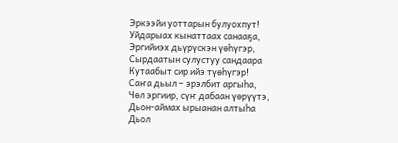Эркээйи уоттарын булуохпут!
Уйдарыах кынаттаах санааҕа,
Эргийиэх дьүрүскэн үөһүгэр,
Сырдаатын сулустуу сандаара
Кутаабыт сир ийэ түөһүгэр!
Саҥа дьыл – эрэлбит аргыһа,
Чөл эргиир, сүҥ дабаан үөрүүтэ,
Дьон-аймах ырыанан алтыһа
Дьол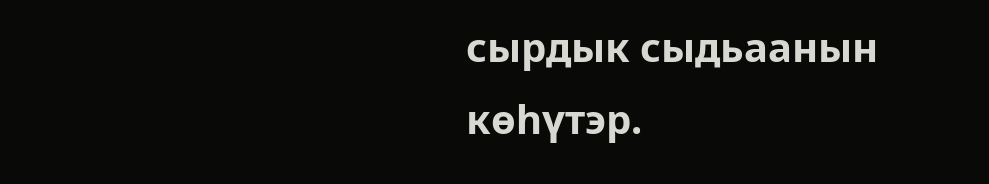сырдык сыдьаанын көһүтэр.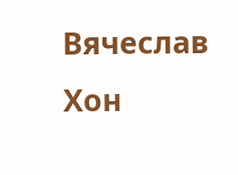Вячеслав Хон